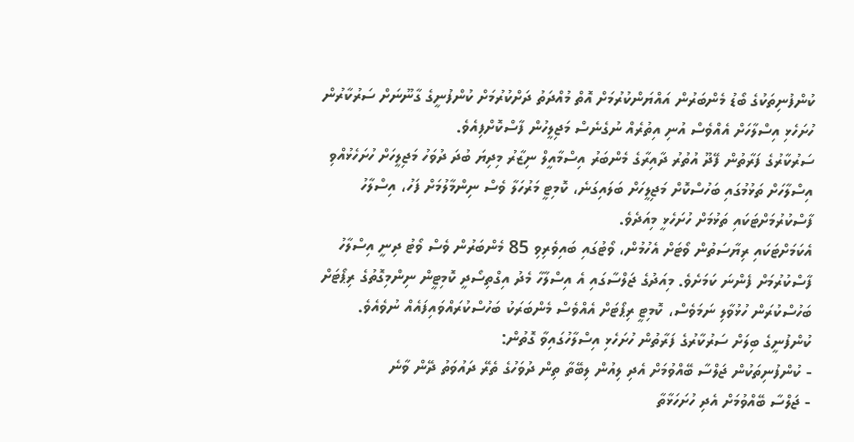ކުންފުނިތަކުގެ ބޯޑު މެންބަރުން އައްޔަންކުރުމަށް އޮތް މުއްދަތު ދަށްކުރުމަށް ކުންފުނީގެ ގާނޫނަށް ސަރުކާރުން ހުށަހެޅި އިސްލާހަށް އެއްވެސް އުނި އިތުރެއް ނުގެނެސް މަޖިލީހުން ފާސްކޮށްފިއެވެ.
ސަރުކާރުގެ ފަރާތުން ފޭދޫ އުތުރު ދާއިރާގެ މެންބަރު އިސްމާއީލް ނިޒާރު މިދިޔަ ބުދަ ދުވަހު މަޖިލީހަށް ހުށަހެޅުއްވި އިސްލާހަށް ތަޅުމުގައި ބަހުސްކޮށް މަޖިލީހަށް ބަލައިގަނެ، ކޮމިޓީ މަރުހަލާ ވެސް ނިންމާލުމަށް ފަހު، އިސްލާހު ފާސްކުރުމަށްޓަކައި ތަޅުމަށް ހުށަހެޅީ މިއަދެވެ.
އެކަމަށްޓަކައި ރިޔާސަތުން ވޯޓަށް އެހުމުން، ވޯޓުގައި ބައިވެރިވި 85 މެންބަރުން ވެސް ވޯޓު ދިނީ އިސްލާހު ފާސްކުރުމަށް ފެންނަ ކަމަށެވެ. މިއަދުގެ ޖަލްސާގައި އެ އިސްލާހާ މެދު އިގްތިސޯދީ ކޮމިޓީން ނިންމިގޮތުގެ ރިޕޯޓަށް ބަހުސްކުރަން ހުޅުވާލި ނަމަވެސް، ކޮމިޓީ ރިޕޯޓަށް އެއްވެސް މެންބަރަކު ބަހުސްކުރައްވައިފައެއް ނުވެއެވެ.
ކުންފުނީގެ ބިލަށް ސަރުކާރުގެ ފަރާތުން ހުށަހެޅި އިސްލާހުގައިވާ ގޮތުން:
- ކުންފުނިތަކުން ޖަލްސާ ބޭއްވުމަށް އެދި ލިއުން ލިބޭތާ ތިން ދުވަހުގެ ތެރޭ ދައުވަތު ދޭން ވާނެ
- ޖަލްސާ ބޭއްވުމަށް އެދި ހުށަހަޅާތާ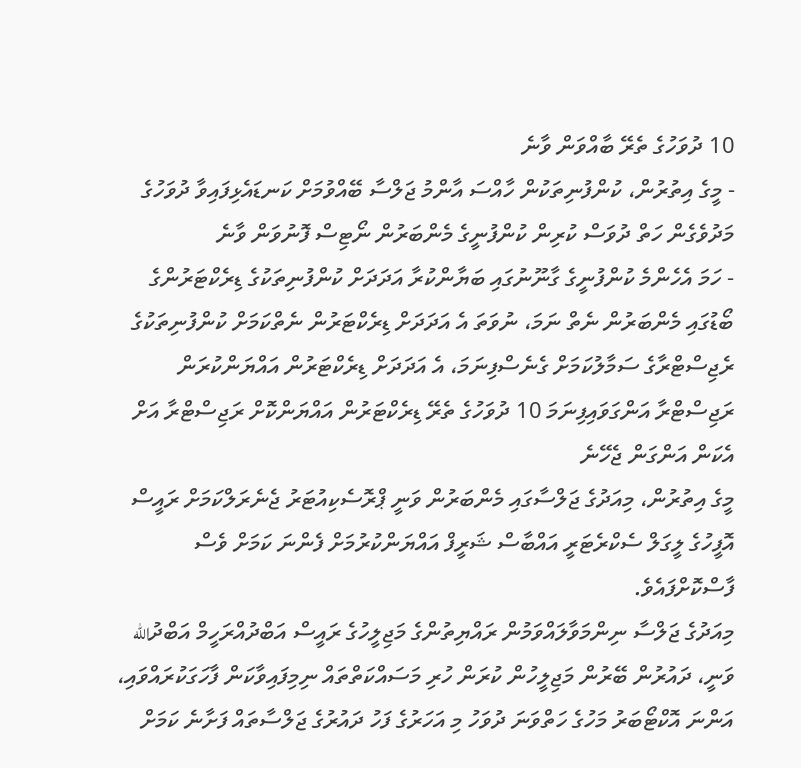10 ދުވަހުގެ ތެރޭ ބާއްވަން ވާނެ
- މީގެ އިތުރުން، ކުންފުނިތަކުން ހާއްސަ އާންމު ޖަލްސާ ބޭއްވުމަށް ކަނޑައެޅިފައިވާ ދުވަހުގެ މަދުވެގެން ހަތް ދުވަސް ކުރިން ކުންފުނީގެ މެންބަރުން ނޯޓިސް ފޮނުވަން ވާނެ
- ހަމަ އެހެންމެ ކުންފުނީގެ ގާނޫނުގައި ބަޔާންކުރާ އަދަދަށް ކުންފުނިތަކުގެ ޑިރެކްޓަރުންގެ ބޯޑުގައި މެންބަރުން ނެތް ނަމަ، ނުވަތަ އެ އަދަދަށް ޑިރެކްޓަރުން ނެތްކަމަށް ކުންފުނިތަކުގެ ރެޖިސްޓްރާގެ ސަމާލުކަމަށް ގެނެސްފިނަމަ، އެ އަދަދަށް ޑިރެކްޓަރުން އައްޔަންކުރަން ރަޖިސްޓްރާ އަންގަވައިފިނަމަ 10 ދުވަހުގެ ތެރޭ ޑިރެކްޓަރުން އައްޔަންކޮށް ރަޖިސްޓްރާ އަށް އެކަން އަންގަން ޖެހޭނެ
މީގެ އިތުރުން، މިއަދުގެ ޖަލްސާގައި މެންބަރުން ވަނީ ޕްރޮސެކިއުޓަރު ޖެނެރަލްކަމަށް ރައީސް އޮފީހުގެ ލީގަލް ސެކްރެޓަރީ އައްބާސް ޝަރީފް އައްޔަންކުރުމަށް ފެންނަ ކަމަށް ވެސް ފާސްކޮށްފައެވެ.
މިއަދުގެ ޖަލްސާ ނިންމަވާލައްވަމުން ރައްޔިތުންގެ މަޖިލީހުގެ ރައީސް އަބްދުއްރަހީމް އަބްދުالله ވަނީ، ދައުރުން ބޭރުން މަޖިލީހުން ކުރަން ހުރި މަސައްކަތްތައް ނިމިފައިވާކަން ފާހަގަކުރައްވައި، އަންނަ އޮކްޓޯބަރު މަހުގެ ހަތްވަނަ ދުވަހު މި އަހަރުގެ ފަހު ދައުރުގެ ޖަލްސާތައް ފަށާނެ ކަމަށް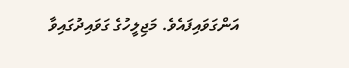އަންގަވައިފައެވެ. މަޖިލީހުގެ ގަވައިދުގައިވާ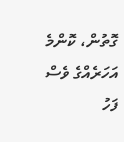ގޮތުން، ކޮންމެ އަހަރެއްގެ ވެސް ފަހު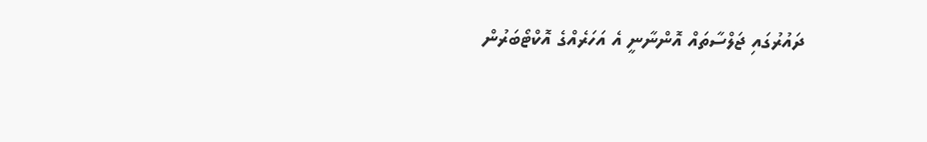ދައުރުގައި ޖަލްސާތައް އޮންނާނީ އެ އަހަރެއްގެ އޮކްޓޯބަރުން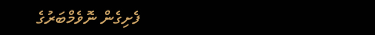ފެށިގެން ނޮވެމްބަރުގެ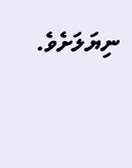ނިޔަލަށެވެ.